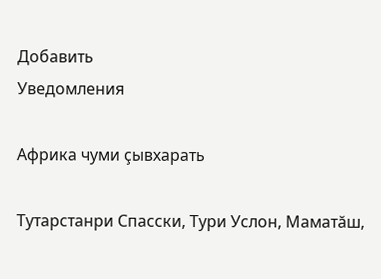Добавить
Уведомления

Африка чуми çывхарать

Тутарстанри Спасски, Тури Услон, Маматăш,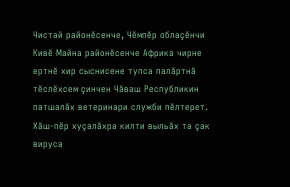Чистай районĕсенче, Чĕмпĕр облаçĕнчи Кивĕ Майна районĕсенче Африка чирне ертнĕ хир сыснисене тупса палăртнă тĕслĕхсем çинчен Чăваш Республикин патшалăх ветеринари служби пĕлтерет. Хăш-пĕр хуçалăхра килти выльăх та çак вируса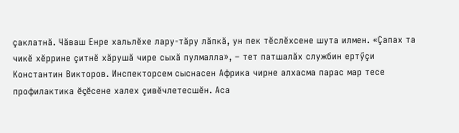çаклатнă. Чăваш Енре хальлĕхе лару-тăру лăпкă, ун пек тĕслĕхсене шута илмен. «Çапах та чикĕ хĕррине çитнĕ хăрушă чире сыхă пулмалла», – тет патшалăх службин ертӳçи Константин Викторов. Инспекторсем сыснасен Африка чирне алхасма парас мар тесе профилактика ĕçĕсене халех çивĕчлетесшĕн. Аса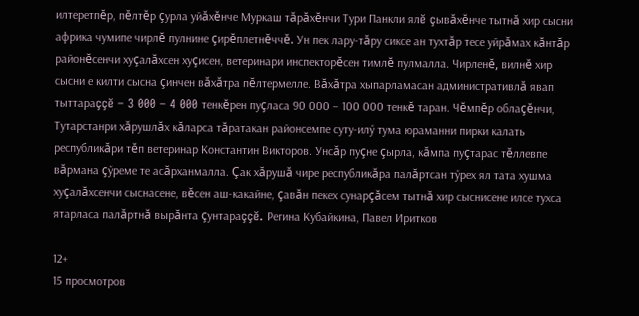илтеретпĕр, пĕлтĕр çурла уйăхĕнче Муркаш тăрăхĕнчи Тури Панкли ялĕ çывăхĕнче тытнă хир сысни африка чумипе чирлĕ пулнине çирĕплетнĕччĕ. Ун пек лару-тăру сиксе ан тухтăр тесе уйрăмах кăнтăр районĕсенчи хуçалăхсен хуçисен, ветеринари инспекторĕсен тимлĕ пулмалла. Чирленĕ, вилнĕ хир сысни е килти сысна çинчен вăхăтра пĕлтермелле. Вăхăтра хыпарламасан административлă явап тыттараççĕ – 3 000 – 4 000 тенкĕрен пуçласа 90 000 – 100 000 тенкĕ таран. Чĕмпĕр облаçĕнчи, Тутарстанри хăрушлăх кăларса тăратакан районсемпе суту-илӳ тума юраманни пирки калать республикăри тĕп ветеринар Константин Викторов. Унсăр пуçне çырла, кăмпа пуçтарас тĕллевпе вăрмана çӳреме те асăрханмалла. Çак хăрушă чире республикăра палăртсан тӳрех ял тата хушма хуçалăхсенчи сыснасене, вĕсен аш-какайне, çавăн пекех сунарçăсем тытнă хир сыснисене илсе тухса ятарласа палăртнă вырăнта çунтараççĕ. Регина Кубайкина, Павел Иритков

12+
15 просмотров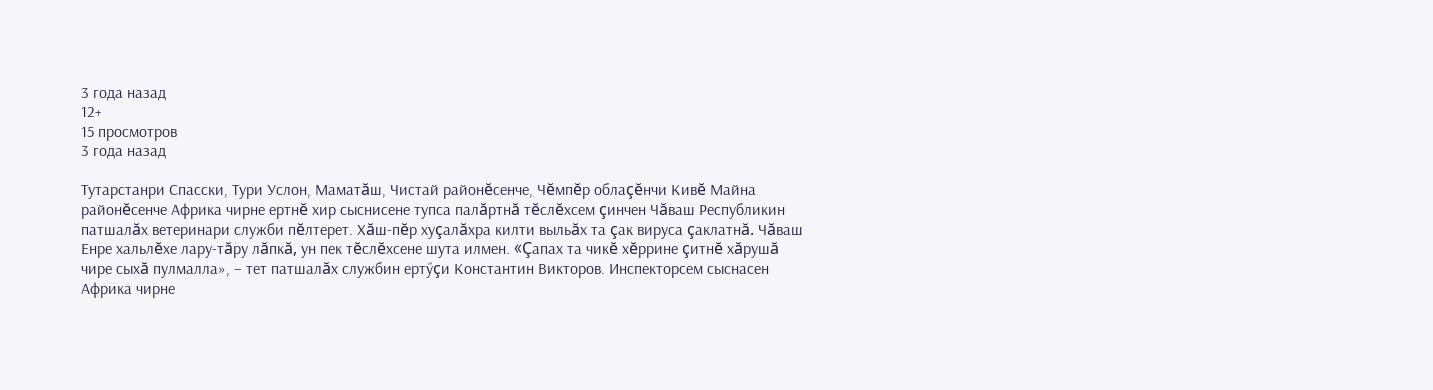3 года назад
12+
15 просмотров
3 года назад

Тутарстанри Спасски, Тури Услон, Маматăш, Чистай районĕсенче, Чĕмпĕр облаçĕнчи Кивĕ Майна районĕсенче Африка чирне ертнĕ хир сыснисене тупса палăртнă тĕслĕхсем çинчен Чăваш Республикин патшалăх ветеринари служби пĕлтерет. Хăш-пĕр хуçалăхра килти выльăх та çак вируса çаклатнă. Чăваш Енре хальлĕхе лару-тăру лăпкă, ун пек тĕслĕхсене шута илмен. «Çапах та чикĕ хĕррине çитнĕ хăрушă чире сыхă пулмалла», – тет патшалăх службин ертӳçи Константин Викторов. Инспекторсем сыснасен Африка чирне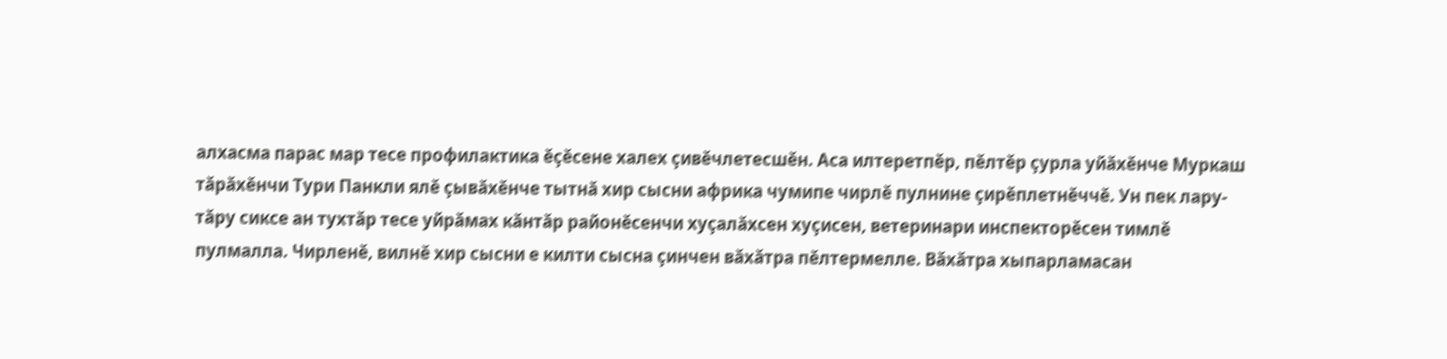алхасма парас мар тесе профилактика ĕçĕсене халех çивĕчлетесшĕн. Аса илтеретпĕр, пĕлтĕр çурла уйăхĕнче Муркаш тăрăхĕнчи Тури Панкли ялĕ çывăхĕнче тытнă хир сысни африка чумипе чирлĕ пулнине çирĕплетнĕччĕ. Ун пек лару-тăру сиксе ан тухтăр тесе уйрăмах кăнтăр районĕсенчи хуçалăхсен хуçисен, ветеринари инспекторĕсен тимлĕ пулмалла. Чирленĕ, вилнĕ хир сысни е килти сысна çинчен вăхăтра пĕлтермелле. Вăхăтра хыпарламасан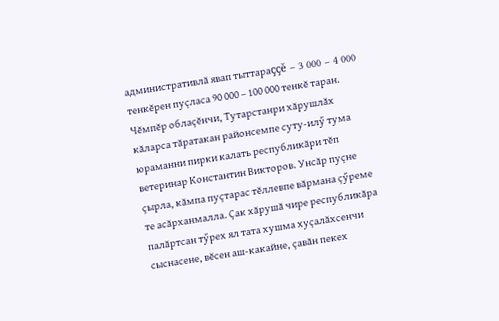административлă явап тыттараççĕ – 3 000 – 4 000 тенкĕрен пуçласа 90 000 – 100 000 тенкĕ таран. Чĕмпĕр облаçĕнчи, Тутарстанри хăрушлăх кăларса тăратакан районсемпе суту-илӳ тума юраманни пирки калать республикăри тĕп ветеринар Константин Викторов. Унсăр пуçне çырла, кăмпа пуçтарас тĕллевпе вăрмана çӳреме те асăрханмалла. Çак хăрушă чире республикăра палăртсан тӳрех ял тата хушма хуçалăхсенчи сыснасене, вĕсен аш-какайне, çавăн пекех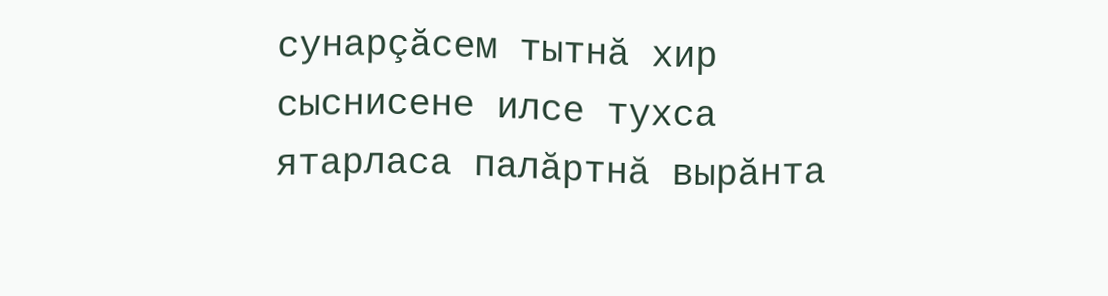сунарçăсем тытнă хир сыснисене илсе тухса ятарласа палăртнă вырăнта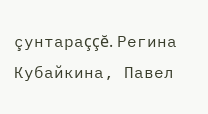çунтараççĕ. Регина Кубайкина, Павел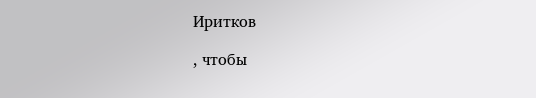Иритков

, чтобы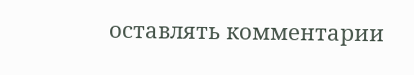оставлять комментарии